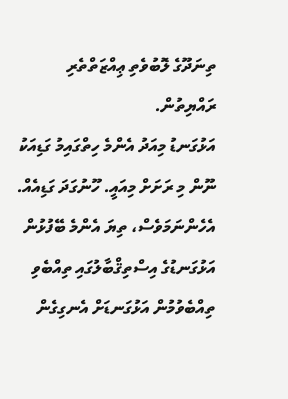ތިނަދޫގެ ލޮބުވެތި ޢިއްޒަތްތެރި ރައްޔިތުން.
އަޅުގަނޑު މިއަދު އެންމެ ހިތްގައިމު ގަޑިއަކު ނޫން މި ރަށަށް މިއައީ. ހޫނުގަދަ ގަޑިއެއް. އެހެންނަމަވެސް، ތިޔަ އެންމެ ބޭފުޅުން އަޅުގަނޑުގެ އިސްތިޤްބާލުގައި ތިއްބެވި ތިއްބެވުމުން އަޅުގަނޑަށް އެނގިގެން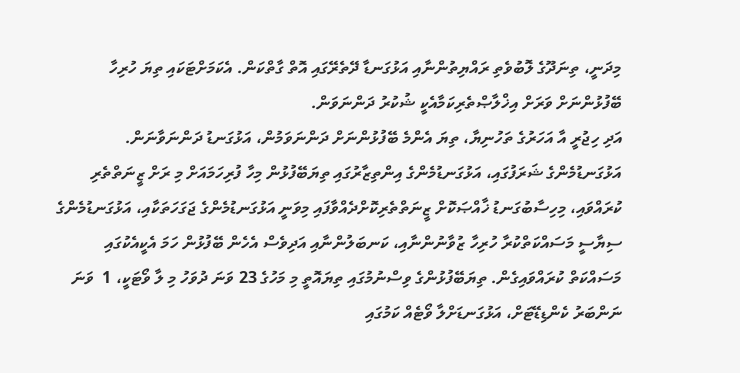މިދަނީ، ތިނަދޫގެ ލޮބުވެތި ރައްޔިތުންނާއި އަޅުގަނޑާ ދޭތެރޭގައި އޮތް ގާތްކަން. އެކަމަށްޓަކައި ތިޔަ ހުރިހާ ބޭފުޅުންނަށް ވަރަށް އިޚްލާޞްތެރިކަމާއެކީ ޝުކުރު ދަންނަވަން.
އަދި ހިޖުރީ އާ އަހަރުގެ ތަހުނިޔާ، ތިޔަ އެންމެ ބޭފުޅުންނަށް ދަންނަވަމުން، އަޅުގަނޑު ދަންނަވާނަން. އަޅުގަނޑުމެންގެ ޝަރަފުގައި، އަޅުގަނޑުމެންގެ އިންތިޒާރުގައި ތިޔަބޭފުޅުން މިހާ ފުރިހަމައަށް މި ރަށް ޒީނަތްތެރި ކުރައްވައި، މިހިސާބުގަނޑު ޚާއްޞަކޮށް ޒީނަތްތެރިކޮށްދެއްވާފައި މިވަނީ އަޅުގަނޑުމެންގެ ޖަގަހަތަކާއި، އަޅުގަނޑުމެންގެ ސިޔާސީ މަސައްކަތްކުރާ ހުރިހާ ޒުވާނުންނާއި، ކަނބަލުންނާއި އަދިވެސް އެހެން ބޭފުޅުން ހަމަ އެކީއެކުގައި މަސައްކަތް ކުރައްވައިގެން. ތިޔަބޭފުޅުންގެ ވިސްނުމުގައި ތިޔައޮތީ މި މަހުގެ 23 ވަނަ ދުވަހު މި ލާ ވޯޓަކީ، 1  ވަނަ ނަންބަރު ކެންޑިޑޭޓަށް، އަޅުގަނޑަށްލާ ވޯޓެއް ކަމުގައި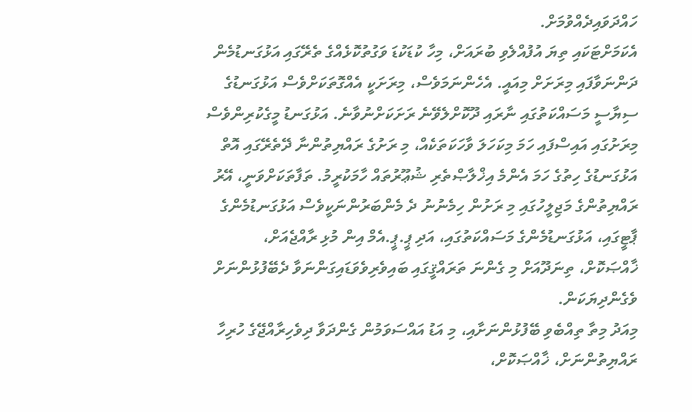ހައްދަވައިދެއްވުމަށް.
އެކަމަށްޓަކައި ތިޔަ އުފުއްލެވި ބުރައަށް، މިހާ ކުޑަކުޑަ ވަގުތުކޮޅެއްގެ ތެރޭގައި އަޅުގަނޑުމެން ދަންނަވާފައި މިރަށަށް މިއައީ. އެހެންނަމަވެސް، މިރަށަކީ އެއްގޮތަކަށްވެސް އަޅުގަނޑުގެ ސިޔާސީ މަސައްކަތުގައި ނާރައި ދޫކޮށްލެވޭނެ ރަށަކަށްނުވާނެ. އަޅުގަނޑު މީގެކުރިންވެސް މިރަށުގައި އައިސްފައި ހަމަ މިކަހަލަ ވާހަކަތަކެއް، މި ރަށުގެ ރައްޔިތުންނާ ދޭތެރޭގައި އޮތް އަޅުގަނޑުގެ ހިތުގެ ހަމަ އެންމެ އިޚްލާޞްތެރި ޝުޢޫރުތައް ހާމަކުރީމު. ތަފާތަކަށްވަނީ، އޭރު ރައްޔިތުންގެ މަޖިލީހުގައި މި ރަށުން ހިމެނުނު ދެ މެންބަރުންނަކީވެސް އަޅުގަނޑުމެންގެ ޕާޓީގައި، އަޅުގަނޑުމެންގެ މަސައްކަތުގައި، އަދި ޕީ.ޕީ.އެމް އިން މުޅި ރާއްޖެއަށް، ޚާއްޞަކޮށް، ތިނަދޫއަށް މި ގެންނަ ތަރައްޤީގައި ބައިވެރިވެވަޑައިގަންނަވާ ދެބޭފުޅުންނަށް ވެގެންދިޔަކަން.
މިއަދު މިތާ ތިއްބެވި ބޭފުޅުންނަށާއި، މި އަޑު އައްސަވަމުން ގެންދަވާ ދިވެހިރާއްޖޭގެ ހުރިހާ ރައްޔިތުންނަށް، ޚާއްޞަކޮށް،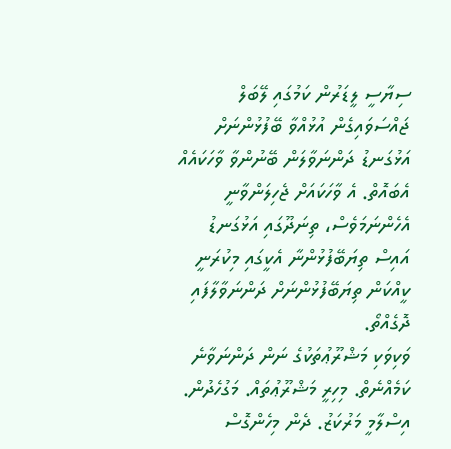ސިޔާސީ ލީޑަރުން ކަމުގައި ލޭބަލް ޖައްސަވައިގެން އުޅުއްވާ ބޭފުޅުންނަށް އަޅުގަނޑު ދަންނަވާލަން ބޭނުންވާ ވާހަކައެއް އެބައޮތް. އެ ވާހަކައަށް ޖެހިލަންވާނީ އެހެންނަމަވެސް، ތިނަދޫގައި އަޅުގަނޑު އައިސް ތިޔަބޭފުޅުންނާ އެކީގައި މިކުރަނީ ކީއްކަން ތިޔަބޭފުޅުންނަށް ދަންނަވާލާފައި ދޮގެއްތޯ.
ވަކިވަކި މަޝްރޫޢުތަކުގެ ނަން ދަންނަވާނެ ކަމެއްނެތް. މިހިރީ މަޝްރޫޢުތައް. މަގުހެދުން. އިސްލާމީ މަރުކަޒު. ދެން މިހެންގޮސް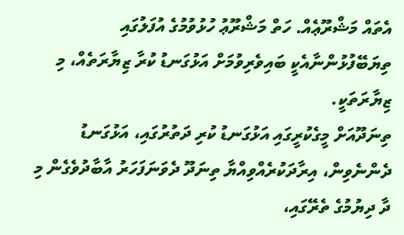އެތައް މަޝްރޫޢެއް. ހަތް މަޝްރޫޢު ހުޅުވުމުގެ އުފަލުގައި ތިޔަބޭފުޅުންނާއެކީ ބައިވެރިވުމަށް އަޅުގަނޑު ކުރާ ޒިޔާރަތެއް، މި ޒިޔާރަތަކީ.
ތިނަދޫއަށް މީގެކުރީގައި އަޅުގަނޑު ކުރި ދަތުރުގައި، އަޅުގަނޑު ދެންނެވިން، އިރާދަކުރެއްވިއްޔާ ތިނަދޫ ދެވަނަފަހަރު އާބާދުވެގެން މި ދާ ދިޔުމުގެ ތެރޭގައި،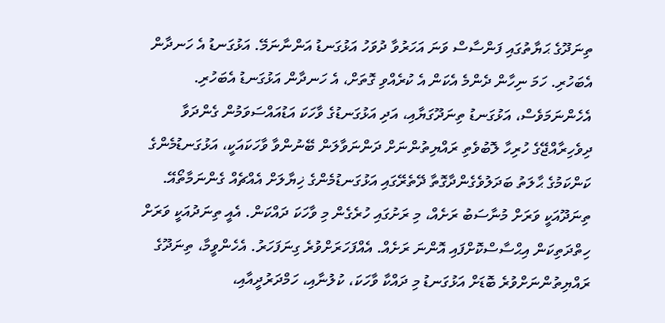ތިނަދޫގެ ޙަޔާތުގައި ފަންސާސް ވަނަ އަހަރުވާ ދުވަހު އަޅުގަނޑު އަންނާނަމޭ. އަޅުގަނޑު އެ ހަނދާން އެބަހުރި. ހަމަ ނިހާން ދެންމެ އެކަން އެ ކުރެއްވި ގޮތަށް، އެ ހަނދާން އަޅުގަނޑު އެބަހުރި. އެހެންނަމަވެސް، އަޅުގަނޑު ތިނަދޫގަޔާއި، އަދި އަޅުގަނޑުގެ ވާހަކަ އަޑުއައްސަވަމުން ގެންދަވާ ދިވެހިރާއްޖޭގެ ހުރިހާ ލޮބުވެތި ރައްޔިތުންނަށް ދަންނަވާލަން ބޭނުންވާ ވާހަކައަކީ، އަޅުގަނޑުމެންގެ ކަންކަމުގެ ޙާލަތު ބަދަލުވެގެންދާގޮތާ ދޭތެރޭގައި އަޅުގަނޑުމެންގެ ޚިޔާލަށް އެއްޗެއް ގެންނަމާތޯއޭ.
ތިނަދޫއަކީ ވަރަށް މުނާސަބު ރަށެއް، މި ރަށުގައި ހުރެގެން މި ވާހަކަ ދައްކަން. އެއީ ތިނަދުއަކީ ވަރަށް ހިތްދަތިކަން އިޙްސާސްކޮށްފައި އޮންނަ ރަށެއް. އެއްފަހަރަށްވުރެ ގިނަފަހަރު. އެހެންވީމާ، ތިނަދޫގެ ރައްޔިތުންނަށްވުރެ ބޮޑަށް އަޅުގަނޑު މި ދައްކާ ވާހަކަ، ކުލުނާއި، ހަމްދަރުދީއާއި،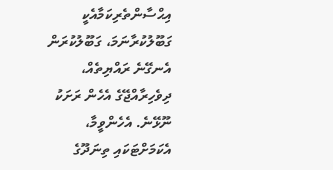އިޙްސާންތެރިކަމާއެކީ ގަބޫލުކުރާނަމަ، ގަބޫލުކުރަން އެނގޭނެ ރައްޔިތެއް، ދިވެހިރާއްޖޭގެ އެހެން ރަށަކު ނޫޅޭނެ. އެހެންވީމާ، އެކަމަށްޓަކައި ތިނަދޫގެ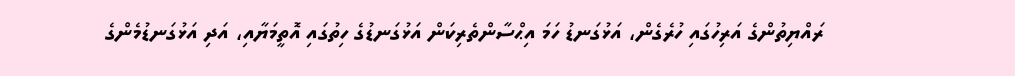ރައްޔިތުންގެ އަރިހުގައި ހުރެގެން، އަޅުގަނޑު ހަމަ އިޙްސާންތެރިކަން އަޅުގަނޑުގެ ހިތުގައި އޮތީމަޔާއި، އަދި އަޅުގަނޑުމެންގެ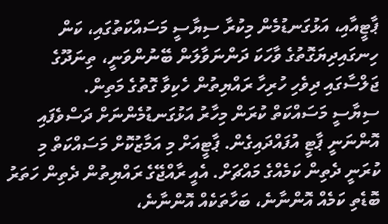ޕާޓީއާއި، އަޅުގަނޑުމެން މިކުރާ ސިޔާސީ މަސައްކަތުގައި، ކަން ހިނގައިދިޔަގޮތުގެ ވާހަކަ ދަންނަވާލަން ބޭނުންވަނީ، ތިނަދޫގެ ޖަލްސާގައި ދިވެހި ހުރިހާ ރައްޔިތުން ހެކިވާ ގޮތުގެ މަތިން.
ސިޔާސީ މަސައްކަތް ކުރަން މިހާރު އަޅުގަނޑުމެންނަށް ދަސްވެފައި އޮންނަނީ ޕާޓީ އުފައްދައިގެން. ޕާޓީއަށް މި އަމާޒުކޮށް މަސައްކަތް މި ކުރަނީ ދެތިން ކަމެއްގެ މައްޗަށް. އެއީ ރާއްޖޭގެ ރައްޔިތުން ދެތިން ހަތަރު ބޮޑެތި ކަމެއް އޮންނާނެ، ބަހާތަކެއް އޮންނާނެ،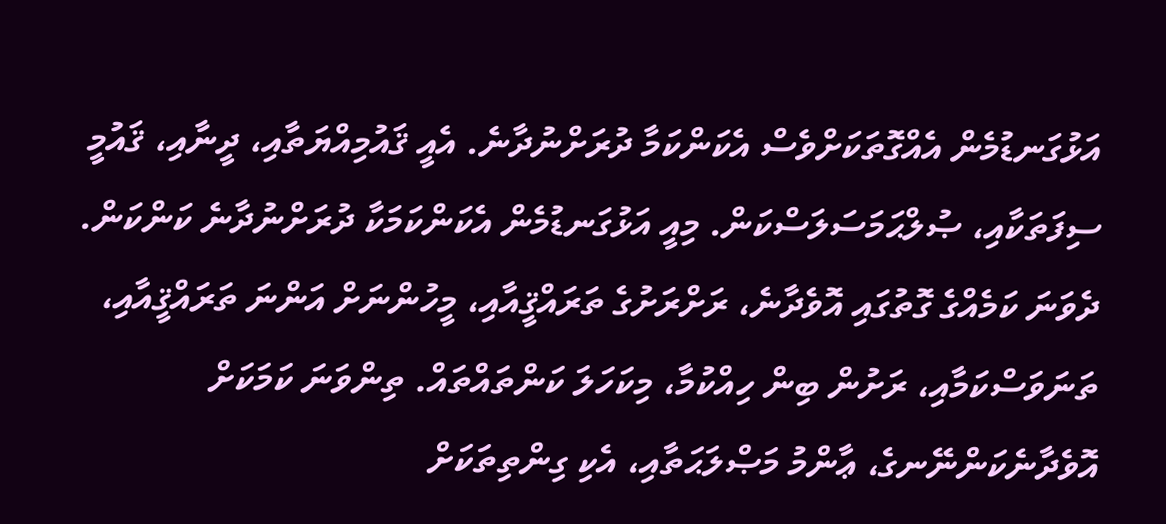އަޅުގަނޑުމެން އެއްގޮތަކަށްވެސް އެކަންކަމާ ދުރަށްނުދާނެ. އެއީ ޤައުމިއްޔަތާއި، ދީނާއި، ޤައުމީ ސިފަތަކާއި، ޞުލްޙަމަސަލަސްކަން. މިއީ އަޅުގަނޑުމެން އެކަންކަމަކާ ދުރަށްނުދާނެ ކަންކަން. ދެވަނަ ކަމެއްގެ ގޮތުގައި އޮވެދާނެ، ރަށްރަށުގެ ތަރައްޤީއާއި، މީހުންނަށް އަންނަ ތަރައްޤީއާއި، ތަނަވަސްކަމާއި، ރަށުން ބިން ހިއްކުމާ، މިކަހަލަ ކަންތައްތައް. ތިންވަނަ ކަމަކަށް އޮވެދާނެކަންނޭނގެ، ޢާންމު މަޞްލަޙަތާއި، އެކި ގިންތިތަކަށް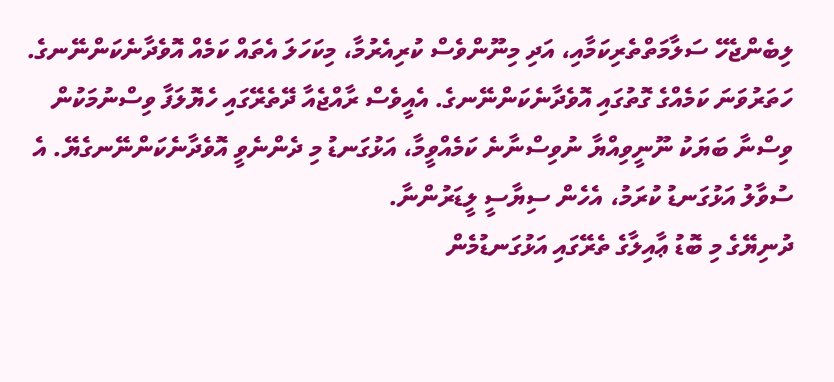ލިބެންޖެހޭ ސަލާމަތްތެރިކަމާއި، އަދި މިނޫންވެސް ކުރިއެރުމާ، މިކަހަލަ އެތައް ކަމެއް އޮވެދާނެކަންނޭނގެ. ހަތަރުވަނަ ކަމެއްގެ ގޮތުގައި އޮވެދާނެކަންނޭނގެ. އެއީވެސް ރާއްޖެއާ ދޭތެރޭގައި ހެޔޮލަފާ ވިސްނުމަކުން ވިސްނާ ބަޔަކު ނޫނީވިއްޔާ ނުވިސްނާނެ ކަމެއްވީމާ، އަޅުގަނޑު މި ދެންނެވީ އޮވެދާނެކަންނޭނގެޔޭ. އެ ސުވާލު އަޅުގަނޑު ކުރަމު، އެހެން ސިޔާސީ ލީޑަރުންނާ.
ދުނިޔޭގެ މި ބޮޑު ޢާއިލާގެ ތެރޭގައި އަޅުގަނޑުމެން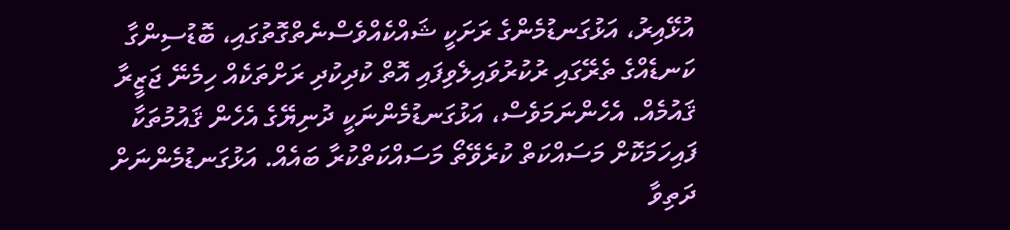އުޅޭއިރު، އަޅުގަނޑުމެންގެ ރަށަކީ ޝައްކެއްވެސްނެތްގޮތުގައި، ބޮޑުސިންގާ ކަނޑެއްގެ ތެރޭގައި ރުކުރުވައިލެވިފައި އޮތް ކުދިކުދި ރަށްތަކެއް ހިމެނޭ ޖަޒީރާ ޤައުމެއް. އެހެންނަމަވެސް، އަޅުގަނޑުމެންނަކީ ދުނިޔޭގެ އެހެން ޤައުމުތަކާ ފައިހަމަކޮށް މަސައްކަތް ކުރެވޭތޯ މަސައްކަތްކުރާ ބައެއް. އަޅުގަނޑުމެންނަށް ދަތިވާ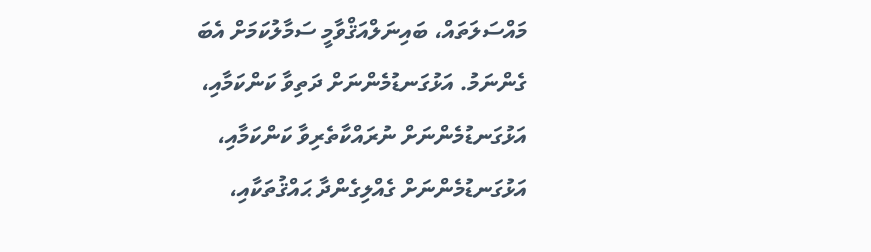މައްސަލަތައް، ބައިނަލްއަޤްވާމީ ސަމާލުކަމަށް އެބަ ގެންނަމު. އަޅުގަނޑުމެންނަށް ދަތިވާ ކަންކަމާއި، އަޅުގަނޑުމެންނަށް ނުރައްކާތެރިވާ ކަންކަމާއި، އަޅުގަނޑުމެންނަށް ގެއްލިގެންދާ ޙައްޤުތަކާއި،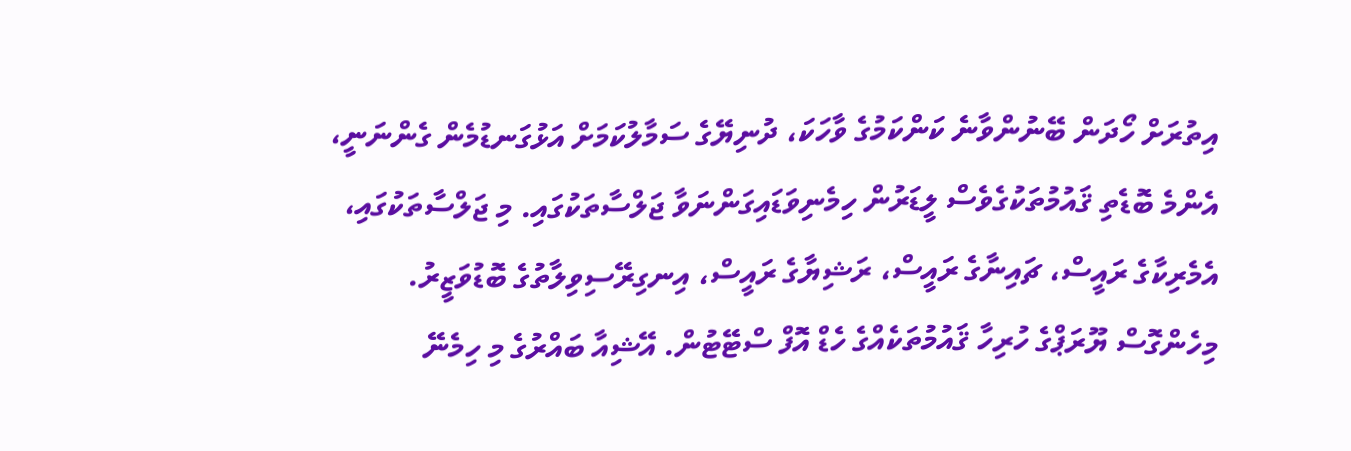އިތުރަށް ހޯދަން ބޭނުންވާނެ ކަންކަމުގެ ވާހަކަ، ދުނިޔޭގެ ސަމާލުކަމަށް އަޅުގަނޑުމެން ގެންނަނީ، އެންމެ ބޮޑެތި ޤައުމުތަކުގެވެސް ލީޑަރުން ހިމެނިވަޑައިގަންނަވާ ޖަލްސާތަކުގައި. މި ޖަލްސާތަކުގައި، އެމެރިކާގެ ރައީސް، ޗައިނާގެ ރައީސް، ރަޝިޔާގެ ރައީސް، އިނގިރޭސިވިލާތުގެ ބޮޑުވަޒީރު. މިހެންގޮސް ޔޫރަޕްގެ ހުރިހާ ޤައުމުތަކެއްގެ ހެޑް އޮފް ސްޓޭޓުން. އޭޝިއާ ބައްރުގެ މި ހިމެނޭ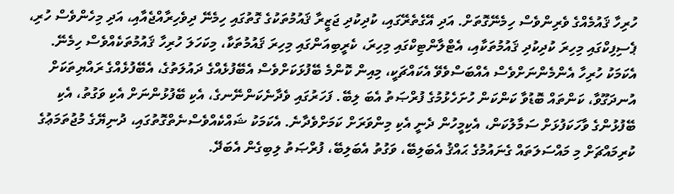ހުރިހާ ޤައުމެއްގެ ވެރިންވެސް ހިމެނޭގޮތަށް. އަދި އޭގެތެރޭގައި، ކުދިކުދި ޖަޒީރާ ޤައުމުތަކުގެ ގޮތުގައި ހިމެނޭ ދިވެހިރާއްޖެއާއި، އަދި މިހެންވެސް ހުރި، ޕެސިފިކްގައި މިހިރަ ކުދިކުދި ޤައުމުތަކާއި، އެޓްލާންޓިކްގައި މިހިރަ، ކެރީބިއަންގައި މިހިރަ ޤައުމުތަކާ، މިކަހަލަ ހުރިހާ ޤައުމުތަކެއްވެސް ހިމެނޭ.
އެކަމަކު ހުރިހާ އެންމެންނަށްވެސް އެއްބަސްވެވޭ އެކައްޗަކީ، މިއިން ކޮންމެ ބޭފުޅަކަށްވެސް އެބޭފުޅެއްގެ ދައުލަތުގެ، އެބޭފުޅެއްގެ ރައްޔިތަކަށް އުނދަގޫވާ، ކަންތައް ބޮޑުވާ ކަންކަން ހުށަހެޅުމުގެ ފުރްޞަތު އެބަ ލިބޭ. ފަހަރުގައި ވެދާނެކަންނޭނގެ، އެކި ބޭފުޅުންނަށް އެކި ވަގުތު، އެކި ބޭފުޅުންގެ ވާހަކަފުޅަށް ސަމާލުކަން، އެކިމީހުން ދެނީ އެކި މިންވަރަށް ކަމަށްވެދާނެ. އެކަމަކު ޝައްކެއްވެސްނެތްގޮތުގައި، ދުނިޔޭގެ މުޖުތަމަޢުގެ ކުރިމައްޗަށް މި މައްސަލަތައް ގެނައުމުގެ ޙައްޤު އެބަލިބޭ، ވަގުތު އެބަލިބޭ، ފުރްޞަތު ލިބިގެން އެބަދޭ.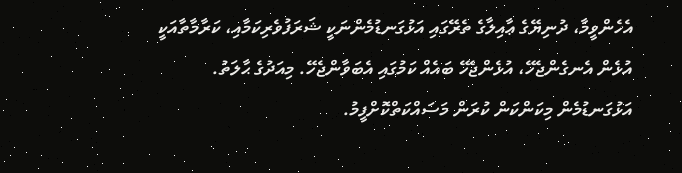އެހެންވީމާ، ދުނިޔޭގެ ޢާއިލާގެ ތެރޭގައި އަޅުގަނޑުމެންނަކީ ޝަރަފުވެރިކަމާއި، ކަރާމާތާއަކީ އުޅެން އެނގެންޖެހޭ، އުޅެންޖެހޭ ބައެއް ކަމުގައި އެބަވާންޖެހޭ. މިއަދުގެ ޙާލަތު. އަޅުގަނޑުމެން މިކަންކަން ކުރަން މަސައްކަތްކޮށްފީމު.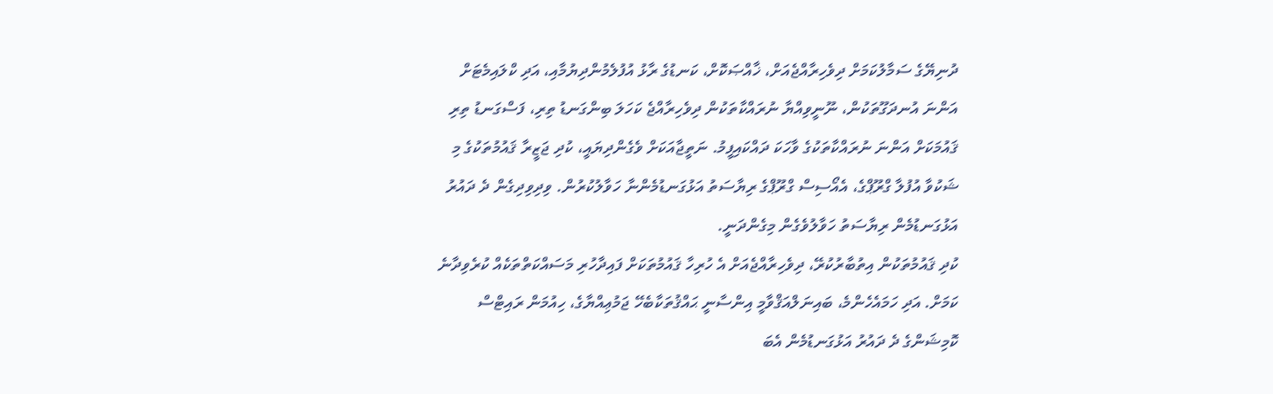ދުނިޔޭގެ ސަމާލުކަމަށް ދިވެހިރާއްޖެއަށް، ޚާއްޞަކޮށް، ކަނޑުގެ ރާޅު އުފުލެމުންދިޔުމާއި، އަދި ކްލައިމެޓަށް އަންނަ އުނދަގޫތަކުން، ނޫނީވިއްޔާ ނުރައްކާތަކުން ދިވެހިރާއްޖެ ކަހަލަ ބިންގަނޑު ތިރި، ފަސްގަނޑު ތިރި ޤައުމަކަށް އަންނަ ނުރައްކާތަކުގެ ވާހަކަ ދައްކައިފީމު. ނަތީޖާއަކަށް ވެގެންދިޔައީ، ކުދި ޖަޒީރާ ޤައުމުތަކުގެ މި ޝަކުވާ އުފުލާ ގްރޫޕްގެ، އެއޯސިސް ގްރޫޕްގެ ރިޔާސަތު އަޅުގަނޑުމެންނާ ހަވާލުކުރުން. ވިދިވިދިގެން ދެ ދައުރު އަޅުގަނޑުމެން ރިޔާސަތު ހަވާލުވެގެން މިގެންދަނީ.
ކުދި ޤައުމުތަކުން އިތުބާރުކުރޭ، ދިވެހިރާއްޖެއަށް އެ ހުރިހާ ޤައުމުތަކަށް ފައިދާހުރި މަސައްކަތްތަކެއް ކުރެވިދާނެ ކަމަށް. އަދި ހަމައެހެންމެ، ބައިނަލްއަޤްވާމީ އިންސާނީ ޙައްޤުތަކާބެހޭ ޖަމުޢިއްޔާގެ، ހިއުމަން ރައިޓްސް ކޮމިޝަންގެ ދެ ދައުރު އަޅުގަނޑުމެން އެބަ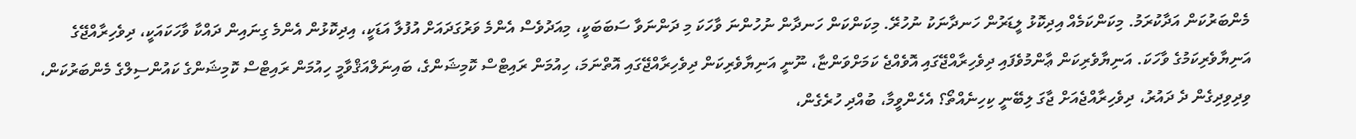މެންބަރުކަން އަދާކުރަމު. މިކަންކަމެއް އިދިކޮޅު ލީޑަރުން ހަނދާނަކު ނުހުރޭ. މިކަންކަން ހަނދާން ނުހުންނަ ވާހަކަ މި ދަންނަވާ ސަބަބަކީ، މިއަދުވެސް އެންމެ ވަރުގަދައަށް އުފުލާ އަޑަކީ، އިދިކޮޅުން އެންމެ ގިނައިން ދައްކާ ވާހަކައަކީ، ދިވެހިރާއްޖޭގެ އަނިޔާވެރިކަމުގެ ވާހަކަ. އަނިޔާވެރިކަން ޢާންމުވެފައި ދިވެހިރާއްޖޭގައި އޮވެއްޖެ ކަމަށްވަންޏާ، ނޫނީ އަނިޔާވެރިކަން ދިވެހިރާއްޖޭގައި އޮތްނަމަ، ހިއުމަން ރައިޓްސް ކޮމިޝަންގެ، ބައިނަލްއަޤްވާމީ ހިއުމަން ރައިޓްސް ކޮމިޝަންގެ ކައުންސިލްގެ މެންބަރުކަން، ވިދިވިދިގެން ދެ ދައުރު، ދިވެހިރާއްޖެއަށް ޖާގަ ލިބޭނީ ކިހިނެއްތޯ؟ އެހެންވީމާ، ބުއްދި ހުރެގެން،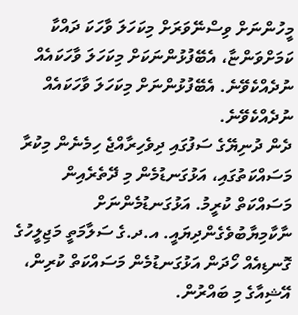މީހުންނަށް ވިސްނޭވަރަށް މިކަހަލަ ވާހަކަ ދައްކާ ކަމަށްވަންޏާ، އެބޭފުޅުންނަކަށް މިކަހަލަ ވާހަކައެއް ނުދެއްކެވޭނެ. އެބޭފުޅުންނަށް މިކަހަލަ ވާހަކައެއް ނުދެއްކެވޭނެ.
ދެން ދުނިޔޭގެ ސަފުގައި ދިވެހިރާއްޖެ ހިމެނެން މިކުރާ މަސައްކަތުގައި، އަޅުގަނޑުމެން މި ދޭތެރެއިން މަސައްކަތް ކުރީމު. އަޅުގަނޑުމެންނަށް ނާކާމިޔާބުވެގެންދިޔައީ. އ.ދ.ގެ ސަލާމަތީ މަޖިލީހުގެ ގޮނޑިއެއް ހޯދަން އަޅުގަނޑުމެން މަސައްކަތް ކުރިން، އޭޝިއާގެ މި ބައްރުން.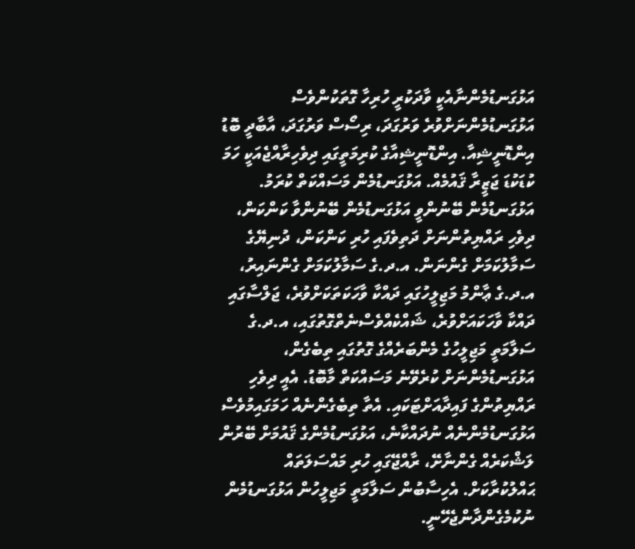އަޅުގަނޑުމެންނާއެކީ ވާދަކުރީ ހުރިހާ ގޮތަކުންވެސް އަޅުގަނޑުމެންނަށްވުރެ ވަރުގަދަ، ރިސޯސް ވަރުގަދަ، އާބާދީ ބޮޑު އިންޑޮނީޝިއާ. އިންޑޮނީޝިއާގެ ކުރިމަތީގައި ދިވެހިރާއްޖެއަކީ ހަމަ ކުޑަކުޑަ ޖަޒީރާ ޤައުމެއް. އަޅުގަނޑުމެން މަސައްކަތް ކުރަމު. އަޅުގަނޑުމެން ބޭނުންވީ އަޅުގަނޑުމެން ބޭނުންވާ ކަންކަން، ދިވެހި ރައްޔިތުންނަށް ދަތިވެފައި ހުރި ކަންކަން، ދުނިޔޭގެ ސަމާލުކަމަށް ގެންނަން. އ.ދ.ގެ ސަމާލުކަމަށް ގެންނައިރު، އ.ދ.ގެ ޢާންމު މަޖިލީހުގައި ދައްކާ ވާހަކަތަކަށްވުރެ، ޖަލްސާގައި ދައްކާ ވާހަކައަށްވުރެ، ޝައްކެއްވެސްނެތްގޮތުގައި، އ.ދ.ގެ ސަލާމަތީ މަޖިލީހުގެ މެންބަރެއްގެ ގޮތުގައި ތިބެގެން، އަޅުގަނޑުމެންނަށް ކުރެވޭނެ މަސައްކަތް މާބޮޑު. އެއީ ދިވެހި ރައްޔިތުންގެ ފައިދާއަށްޓަކައި. އެތާ ތިބެގެންނެއް ހަމަގައިމުވެސް އަޅުގަނޑުމެންނެއް ނުދައްކާނެ، އަޅުގަނޑުމެންގެ ޤައުމަށް ބޭރުން ލަޝްކަރެއް ގެންނާށޭ، ރާއްޖޭގައި ހުރި މައްސަލަތައް ޙައްލުކުރާކަށް. އެހިސާބުން ސަލާމަތީ މަޖިލީހުން އަޅުގަނޑުމެން ނުކުމެގެންދާންޖެހޭނީ.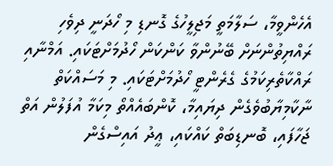އެހެންވީމާ، ސަލާމަތީ މަޖިލީހުގެ ގޮނޑި މި ހޯދަނީ ދިވެހި ރައްޔިތުންނަށް ބޭނުންވާ ކަންކަން ހޯދުމަށްޓަކައި. އަމްނާއި ރައްކާތެރިކަމުގެ ގެރެންޓީ ހޯދުމަށްޓަކައި. މި މަސައްކަތް ނާކާމިޔާބުވެގެން ދިޔައިމާ، ކޮންބައެއްތޯ މިކަމާ އުފަލުން އަތް ޖަހާފައި، ބޮނޑިބަތް ކައްކައި، ޢީދު އައިސްގެން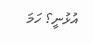އުޅުނީ؟ ހަމަ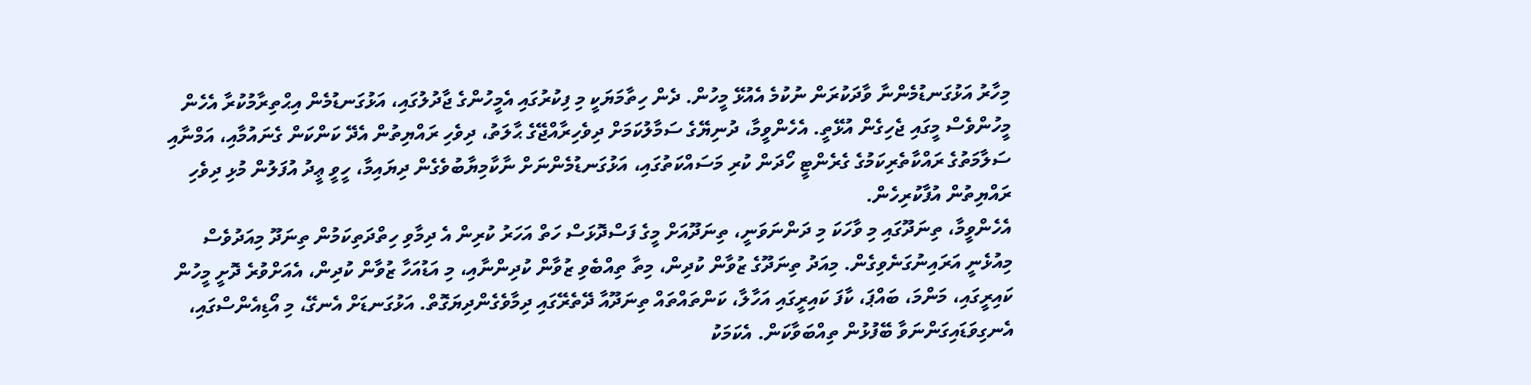މިހާރު އަޅުގަނޑުމެންނާ ވާދަކުރަން ނުކުމެ އެއުޅޭ މީހުން. ދެން ހިތާމަޔަކީ މި ފިކުރުގައި އެމީހުންގެ ޖާދުލުގައި، އަޅުގަނޑުމެން އިޙްތިރާމުކުރާ އެހެން މީހުންވެސް މީގައި ޖެހިގެން އުޅޭތީ. އެހެންވީމާ، ދުނިޔޭގެ ސަމާލުކަމަށް ދިވެހިރާއްޖޭގެ ޙާލަތު، ދިވެހި ރައްޔިތުން އެދޭ ކަންކަން ގެނައުމާއި، އަމްނާއި ސަލާމަތުގެ ރައްކާތެރިކަމުގެ ގެރެންޓީ ހޯދަން ކުރި މަސައްކަތުގައި، އަޅުގަނޑުމެންނަށް ނާކާމިޔާބުވެގެން ދިޔައިމާ، ހީވީ ޢީދު އުފަލުން މުޅި ދިވެހި ރައްޔިތުން އުފާކުރިހެން.
އެހެންވީމާ، ތިނަދޫގައި މި ވާހަކަ މި ދަންނަވަނީ، ތިނަދޫއަށް މީގެ ފަސްދޮޅަސް ހަތް އަހަރު ކުރިން އެ ދިމާވި ހިތްދަތިކަމުން ތިނަދޫ މިއަދުވެސް މިއުޅެނީ އަރައިނުގަނެވިގެން. މިއަދު ތިނަދޫގެ ޒުވާން ކުދިން، މިތާ ތިއްބެވި ޒުވާން ކުދިންނާއި، މި އަޑުއަހާ ޒުވާން ކުދިން، އެއަށްވުރެ ދޮށީ މީހުން ކައިރީގައި، މަންމަ، ބައްޕަ، ކާފަ ކައިރީގައި އަހާލާ، ކަންތައްތައް ތިނަދޫއާ ދޭތެރޭގައި ދިމާވެގެންދިޔަގޮތް. އަޅުގަނޑަށް އެނގޭ، މި އޯޑިއެންސްގައި، އެނގިވަޑައިގަންނަވާ ބޭފުޅުން ތިއްބަވާކަން. އެކަމަކު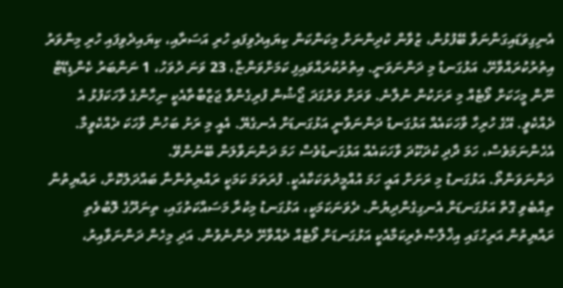އެނިގިވަޑައިގަންނަވާ ބޭފުޅުން، ޒުވާން ކުދިންނަށް މިކަންކަން ކިޔައިދެވިފައި ހުރި އަސަރާއި، ކިޔައިދެވިފައި ހުރި މިންވަރު އިތުރުކުރައްވާށޭ، އަޅުގަނޑު މި ދަންނަވަނީ. އިތުރުކުރައްވައިފި ކަމަށްވަންޏާ، 23 ވަނަ ދުވަހު، 1 ނަންބަރު ކެންޑިޑޭޓް ނޫން މީހަކަށް ވޯޓެއް މި ރަށަކުން ނުލާނެ. ވަރަށް ވަރުގަދަ ޖޯޝުން ފުރިގެންވާ ޖަޒްބާތާއެކީ ނިހާންގެ ވާހަކަފުޅު އެ ދެއްކެވީ. އޭގެ ހުރިހާ ވާހަކައެއް އަޅުގަނޑު ދަންނަވާނީ އަޅުގަނޑަށް އެނގެޔޭ. އެއީ މި ރަށު ބަހުން ވާހަކަ ދެއްކެވީމާ. އެހެންނަމަވެސް، ހަމަ ދާދި ކުދަކޫދަ ވާހަކައެއް އަޅުގަނޑުވެސް ހަމަ ދަންނަވާލަން ބޭނުންވޭ.
ދަންނަވަންތޯ. އަޅުގަނޑު މި ރަށަށް އައީ ހަމަ އުއްމީދުތަކަކާއެކީ. ފުރަތަމަ ކަމަކީ ރައްޔިތުންނާ ބައްދަލުކޮށް، ރައްޔިތުން ތިއްބެވި ގޮތް އަޅުގަނޑަށް އެނގިގެންދިޔުން. ދެވަނަކަމަކީ، އަޅުގަނޑު މިކުރާ މަސައްކަތުގައި، ތިނަދޫގެ ލޮބުވެތި ރައްޔިތުން އަރިހުގައި އިޚްލާޞްތެރިކަމާއެކީ އަޅުގަނޑަށް ވޯޓެއް ދެއްވާށޭ ދެންނެވުން. އަދި މިހެން ދަންނަވާއިރު،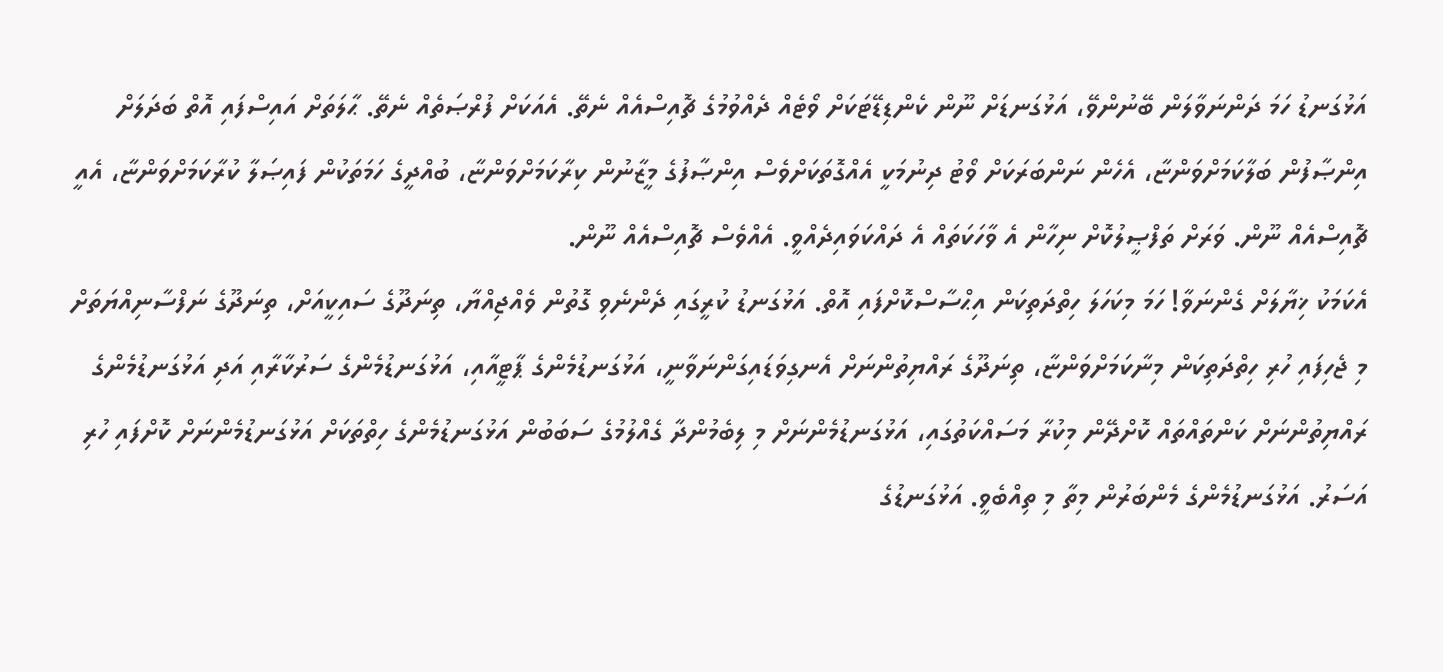އަޅުގަނޑު ހަމަ ދަންނަވާލަން ބޭނުންވޭ، އަޅުގަނޑަށް ނޫން ކެންޑިޑޭޓަކަށް ވޯޓެއް ދެއްވުމުގެ ޗޮއިސްއެއް ނެތޭ. އެއަކަށް ފުރްޞަތެއް ނެތޭ. ޙާލަތަށް އައިސްފައި އޮތް ބަދަލަށް އިންޞާފުން ބަލާކަމަށްވަންޏާ، އެހެން ނަންބަރަކަށް ވޯޓު ދިނުމަކީ އެއްގޮތަކަށްވެސް އިންޞާފުގެ މީޒާނުން ކިރާކަމަށްވަންޏާ، ބުއްދީގެ ހަމަތަކުން ފައިޞަލާ ކުރާކަމަށްވަންޏާ، އެއީ ޗޮއިސްއެއް ނޫން. ވަރަށް ތަފްޞީލުކޮށް ނިހާން އެ ވާހަކަތައް އެ ދައްކަވައިދެއްވީ. އެއްވެސް ޗޮއިސްއެއް ނޫން.
އެކަމަކު ޚިޔާލަށް ގެންނަވާ! ހަމަ މިކަހަލަ ހިތްދަތިކަން އިޙްސާސްކޮށްފައި އޮތް. އަޅުގަނޑު ކުރީގައި ދެންނެވި ގޮތުން ވެއްޖިއްޔާ، ތިނަދޫގެ ސައިކީއަށް، ތިނަދޫގެ ނަފްސާނިއްޔަތަށް މި ޖެހިފައި ހުރި ހިތްދަތިކަން މިނާކަމަށްވަންޏާ، ތިނަދޫގެ ރައްޔިތުންނަށް އެނގިވަޑައިގަންނަވާނީ، އަޅުގަނޑުމެންގެ ޕާޓީއާއި، އަޅުގަނޑުމެންގެ ސަރުކާރާއި އަދި އަޅުގަނޑުމެންގެ ރައްޔިތުންނަށް ކަންތައްތައް ކޮށްދޭން މިކުރާ މަސައްކަތުގައި، އަޅުގަނޑުމެންނަށް މި ލިބެމުންދާ ގެއްލުމުގެ ސަބަބުން އަޅުގަނޑުމެންގެ ހިތްތަކަށް އަޅުގަނޑުމެންނަށް ކޮށްފައި ހުރި އަސަރު. އަޅުގަނޑުމެންގެ މެންބަރުން މިތާ މި ތިއްބެވީ. އަޅުގަނޑުގެ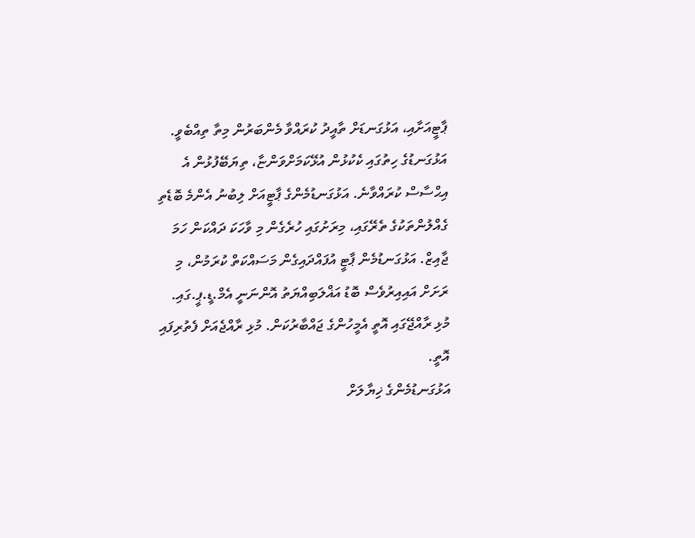ޕާޓީއަށާއި، އަޅުގަނޑަށް ތާއީދު ކުރައްވާ މެންބަރުން މިތާ ތިއްބެވީ. އަޅުގަނޑުގެ ހިތުގައި ކެކުޅުން އުޅޭކަމަށްވަންޏާ، ތިޔަބޭފުޅުން އެ އިޙްސާސް ކުރައްވާނެ. އަޅުގަނޑުމެންގެ ޕާޓީއަށް ލިބުނު އެންމެ ބޮޑެތި ގެއްލުންތަކުގެ ތެރޭގައި، މިރަށުގައި ހުރެގެން މި ވާހަކަ ދައްކަން ހަމަ ޖާއިޒް. އަޅުގަނޑުމެން ޕާޓީ އުފައްދައިގެން މަސައްކަތް ކުރަމުން، މި ރަށަށް އައިއިރުވެސް ބޮޑު އަޣްލަބިއްޔަތު އޮންނަނީ އެމް.ޑީ.ޕީ.ގައި. މުޅި ރާއްޖޭގައި އޮތީ އެމީހުންގެ ޖައްބާރުކަން. މުޅި ރާއްޖެއަށް ފެތުރިފައި އޮތީ.
އަޅުގަނޑުމެންގެ ޚިޔާލަށް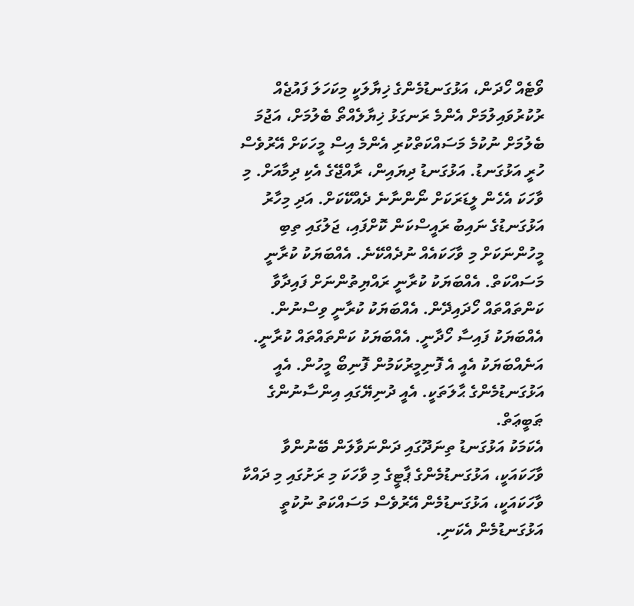ވޯޓެއް ހޯދަން، އަޅުގަނޑުމެންގެ ޚިޔާލަކީ މިކަހަލަ ފައުޖެއް ރުކުރުވައިލުމަށް އެންމެ ރަނގަޅު ޚިޔާލެއްތޯ ބެލުމަށް، އަޖުމަ ބެލުމަށް ނުކުމެ މަސައްކަތްކުރި އެންމެ އިސް މީހަކަށް އޭރުވެސް ހުރީ އަޅުގަނޑު. އަޅުގަނޑު ދިޔައިން، ރާއްޖޭގެ އެކި ދިމާއަށް. މި ވާހަކަ އެހެން ލީޑަރަކަށް ނޯންނާނެ ދެއްކޭކަށް. އަދި މިހާރު އަޅުގަނޑުގެ ނައިބު ރައީސްކަން ކޮށްފައި، ޖަލުގައި ތިބި މީހުންނަކަށް މި ވާހަކައެއް ނުދެއްކޭނެ. އެއްބަޔަކު ކުރާނީ މަސައްކަތް. އެއްބަޔަކު ކުރާނީ ރައްޔިތުންނަށް ފައިދާވާ ކަންތައްތައް ހޯދައިދޭން. އެއްބަޔަކު ކުރާނީ ވިސްނުން. އެއްބަޔަކު ފައިސާ ހޯދާނީ. އެއްބަޔަކު ކަންތައްތައް ކުރާނީ. އަނެއްބަޔަކު އެއީ އެ ފޮނިމީރުކަމުން ފޮނިބޯ މީހުން. އެއީ އަޅުގަނޑުމެންގެ ޙާލަތަކީ. އެއީ ދުނިޔޭގައި އިންސާނުންގެ ޠަބީޢަތް.
އެކަމަކު އަޅުގަނޑު ތިނަދޫގައި ދަންނަވާލަން ބޭނުންވާ ވާހަކައަކީ، އަޅުގަނޑުމެންގެ ޕާޓީގެ މި ވާހަކަ މި ރަށުގައި މި ދައްކާ ވާހަކައަކީ، އަޅުގަނޑުމެން އޭރުވެސް މަސައްކަތު ނުކުތީ އަޅުގަނޑުމެން އެކަނި.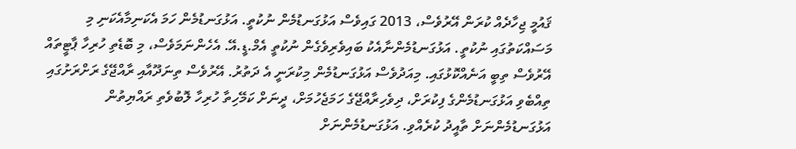ޤައުމީ ޖިހާދެއް ކުރަން އޭރުވެސް، 2013 ގައިވެސް އަޅުގަނޑުމެން ނުކުތީ. އަޅުގަނޑުމެން ހަމަ އެކަނިމާއެކަނި މި މަސައްކަތުގައި ނުކުތީ. އަޅުގަނޑުމެންނާއެކު ބައިވެރިވެގެން ނުކުތީ އެމް.ޑީ.އޭ. އެހެންނަމަވެސް، މި ބޮޑެތި ހުރިހާ ޕާޓީތައް އޭރުވެސް ތިބީ އަނެއްކޮޅުގައި. މިއަދުވެސް އަޅުގަނޑުމެން މިކުރަނީ އެ ދަތުރު. އޭރުވެސް ތިނަދޫއާއި ރާއްޖޭގެ ރަށްރަށުގައި ތިއްބެވި އަޅުގަނޑުމެންގެ ފިކުރަށް، ދިވެހިރާއްޖޭގެ ހަމަޖެހުމަށް، ދީނަށް ކަމޭހިތާ ހުރިހާ ލޮބުވެތި ރައްޔިތުން އަޅުގަނޑުމެންނަށް ތާއީދު ކުރެއްވި. އަޅުގަނޑުމެންނަށް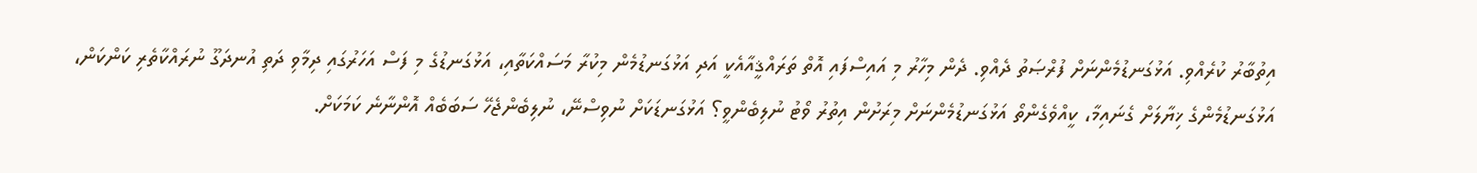އިތުބާރު ކުރެއްވި. އަޅުގަނޑުމެންނަށް ފުރްޞަތު ދެއްވި. ދެން މިހާރު މި އައިސްފައި އޮތް ތަރައްޤީއާއެކީ އަދި އަޅުގަނޑުމެން މިކުރާ މަސައްކަތާއި، އަޅުގަނޑުގެ މި ފަސް އަހަރުގައި ދިމާވި ދަތި އުނދަގޫ ނުރައްކާތެރި ކަންކަން، އަޅުގަނޑުމެންގެ ޚިޔާލަށް ގެނައިމާ، ކީއްވެގެންތޯ އަޅުގަނޑުމެންނަށް މިރަށުން އިތުރު ވޯޓު ނުލިބެންވީ؟ އަޅުގަނޑަކަށް ނުވިސްނޭ، ނުލިބެންޖެހޭ ސަބަބެއް އޮންނާނެ ކަމަކަށް.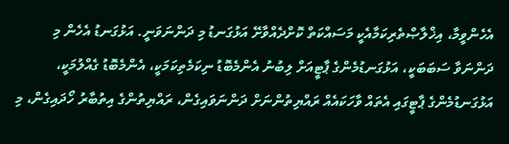އެހެންވީމާ، އިޚްލާޞްތެރިކަމާއެކީ މަސައްކަތް ކޮށްދެއްވާށޭ އަޅުގަނޑު މި ދަންނަވަނީ. އަޅުގަނޑު އެހެން މި ދަންނަވާ ސަބަބަކީ، އަޅުގަނޑުމެންގެ ޕާޓީއަށް ލިބުނު އެންމެބޮޑު ނިކަމެތިކަމަކީ، އެންމެބޮޑު ގެއްލުމަކީ، އަޅުގަނޑުމެންގެ ޕާޓީގައި އެތައް ވާހަކައެއް ރައްޔިތުންނަށް ދަންނަވައިގެން، ރައްޔިތުންގެ އިތުބާރު ހޯދައިގެން، މި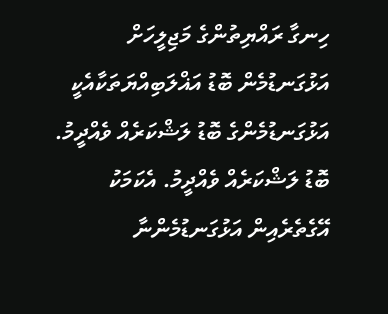ހިނގާ ރައްޔިތުންގެ މަޖިލީހަށް އަޅުގަނޑުމެން ބޮޑު އަޣްލަބިއްޔަތަކާއެކީ އަޅުގަނޑުމެންގެ ބޮޑު ލަޝްކަރެއް ވެއްދީމު. ބޮޑު ލަޝްކަރެއް ވެއްދީމު. އެކަމަކު އޭގެތެރެއިން އަޅުގަނޑުމެންނާ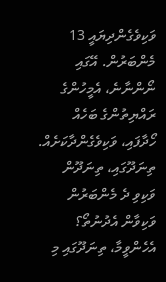ވަކިވެގެންދިޔައީ 13 މެންބަރުން. އޭގައި ނޯންނާނެ، އެމީހުންގެ ރައްޔިތުންގެ ބަހެއް ހޯދާފައި، ވަކިވެގެންދާކަށެއް. ތިނަދޫގައި، ތިނަދޫން ވަކިވި ދެ މެންބަރުން ވަކިވާން އެދުނުތޯ؟ އެހެންވީމާ، ތިނަދޫގައި މި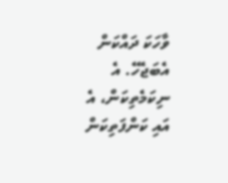ވާހަކަ ދައްކަން އެބަޖެހޭ. އެ ނިކަމެތިކަން، އެ އައި ކަންފަތިކަން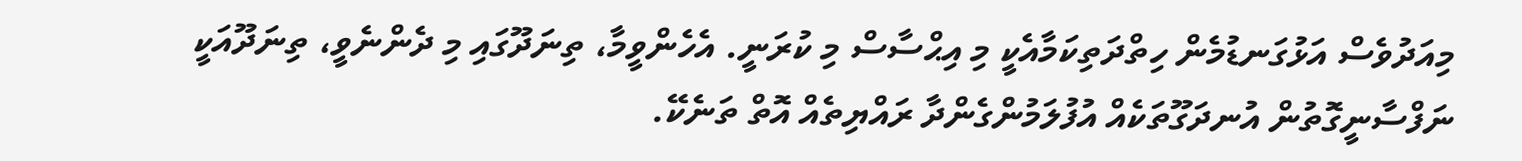މިއަދުވެސް އަޅުގަނޑުމެން ހިތްދަތިކަމާއެކީ މި އިޙްސާސް މި ކުރަނީ. އެހެންވީމާ، ތިނަދޫގައި މި ދެންނެވީ، ތިނަދޫއަކީ ނަފްސާނީގޮތުން އުނދަގޫތަކެއް އުފުލަމުންގެންދާ ރައްޔިތެއް އޮތް ތަނެކޭ.